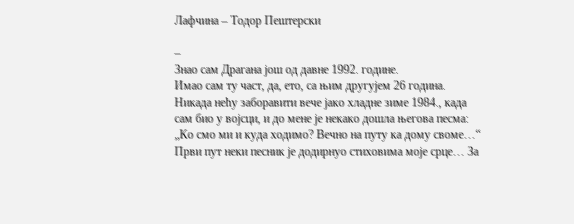Лафчина – Тодор Пештерски

–
Знао сам Драгана још од давне 1992. године.
Имао сам ту част, да, ето, са њим другујем 26 година.
Никада нећу заборавити вече јако хладне зиме 1984., када сам био у војсци, и до мене је некако дошла његова песма:
„Ко смо ми и куда ходимо? Вечно на путу ка дому своме…“
Први пут неки песник је додирнуо стиховима моје срце… За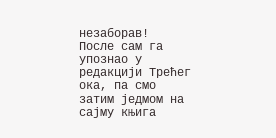незаборав!
После сам га упознао у редакцији Трећег ока, па смо затим једмом на сајму књига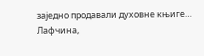заједно продавали духовне књиге…
Лафчина,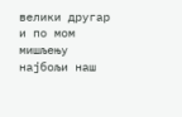велики другар и по мом мишљењу најбољи наш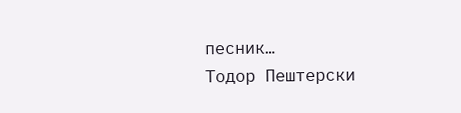песник…
Тодор Пештерски